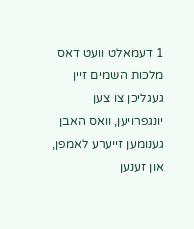1 דעמאלט וועט דאס מלכות השמים זיין געגליכן צו צען יונגפרויען, וואס האבן גענומען זייערע לאמפן, און זענען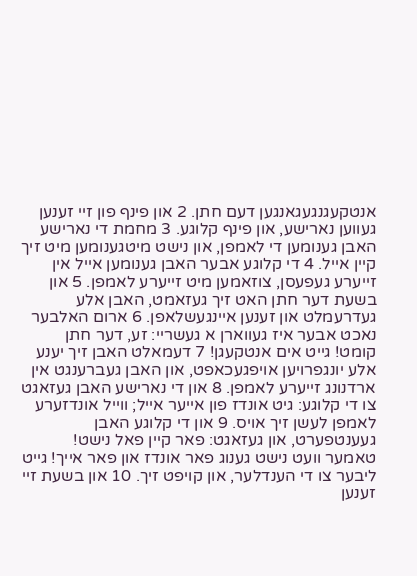אנטקעגנגעגאנגען דעם חתן. 2 און פינף פון זיי זענען געווען נארישע, און פינף קלוגע. 3 מחמת די נארישע האבן גענומען די לאמפן, און נישט מיטגענומען מיט זיך קיין אייל. 4 די קלוגע אבער האבן גענומען אייל אין זייערע געפעסן, צוזאמען מיט זייערע לאמפן. 5 און בשעת דער חתן האט זיך געזאמט, האבן אלע געדרעמלט און זענען איינגעשלאפן. 6 ארום האלבער נאכט אבער איז געווארן א געשריי: זע, דער חתן קומט! גייט אים אנטקעגן! 7 דעמאלט האבן זיך יענע אלע יונגפרויען אויפגעכאפט, און האבן געברענגט אין ארדנונג זייערע לאמפן. 8 און די נארישע האבן געזאגט צו די קלוגע: גיט אונדז פון אייער אייל; ווייל אונדזערע לאמפן לעשן זיך אויס. 9 און די קלוגע האבן געענטפערט, און געזאגט: פאר קיין פאל נישט! טאמער וועט נישט גענוג פאר אונדז און פאר אייך! גייט ליבער צו די הענדלער, און קויפט זיך. 10 און בשעת זיי זענען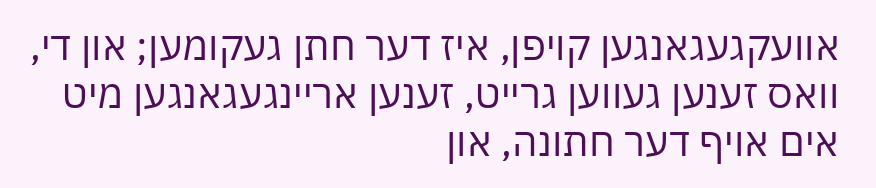אוועקגעגאנגען קויפן, איז דער חתן געקומען; און די, וואס זענען געווען גרייט, זענען אריינגעגאנגען מיט אים אויף דער חתונה, און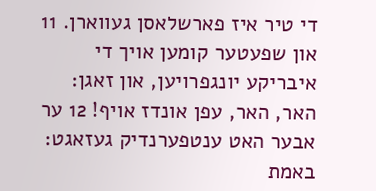די טיר איז פארשלאסן געווארן. 11 און שפעטער קומען אויך די איבריקע יונגפרויען, און זאגן: האר, האר, עפן אונדז אויף! 12 ער אבער האט ענטפערנדיק געזאגט: באמת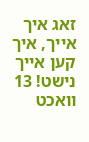זאג איך אייך, איך קען אייך נישט! 13 וואכט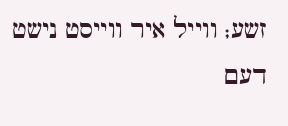זשע; ווייל איר ווייסט נישט דעם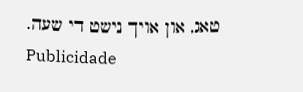טאג, און אויך נישט די שעה.
Publicidade